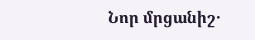Նոր մրցանիշ․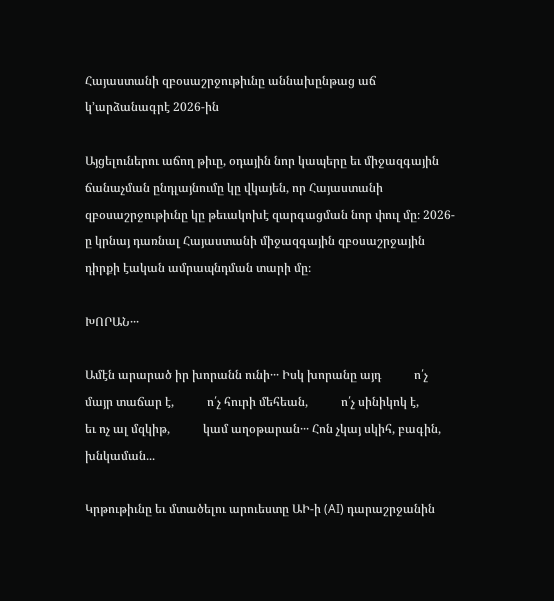Հայաստանի զբօսաշրջութիւնը աննախընթաց աճ կ’արձանագրէ 2026-ին

Այցելուներու աճող թիւը, օդային նոր կապերը եւ միջազգային ճանաչման ընդլայնումը կը վկայեն, որ Հայաստանի զբօսաշրջութիւնը կը թեւակոխէ զարգացման նոր փուլ մը։ 2026-ը կրնայ դառնալ Հայաստանի միջազգային զբօսաշրջային դիրքի էական ամրապնդման տարի մը։

ԽՈՐԱՆ․․․

Ամէն արարած իր խորանն ունի․․․ Իսկ խորանը այդ           ո՛չ մայր տաճար է,           ո՛չ հուրի մեհեան,           ո՛չ սինիկոկ է,           եւ ոչ ալ մզկիթ,           կամ աղօթարան․․․ Հոն չկայ սկիհ, բագին, խնկաման...

Կրթութիւնը եւ մտածելու արուեստը ԱԻ-ի (AI) դարաշրջանին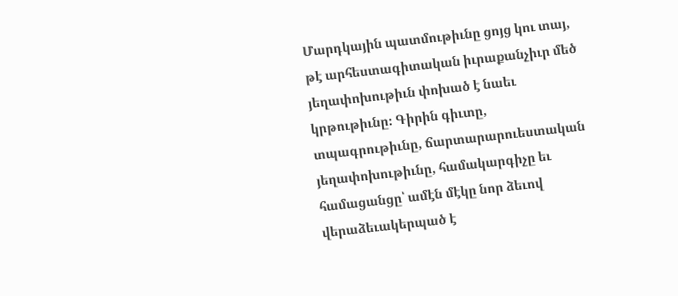Մարդկային պատմութիւնը ցոյց կու տայ, թէ արհեստագիտական իւրաքանչիւր մեծ յեղափոխութիւն փոխած է նաեւ կրթութիւնը։ Գիրին գիւտը, տպագրութիւնը, ճարտարարուեստական յեղափոխութիւնը, համակարգիչը եւ համացանցը՝ ամէն մէկը նոր ձեւով վերաձեւակերպած է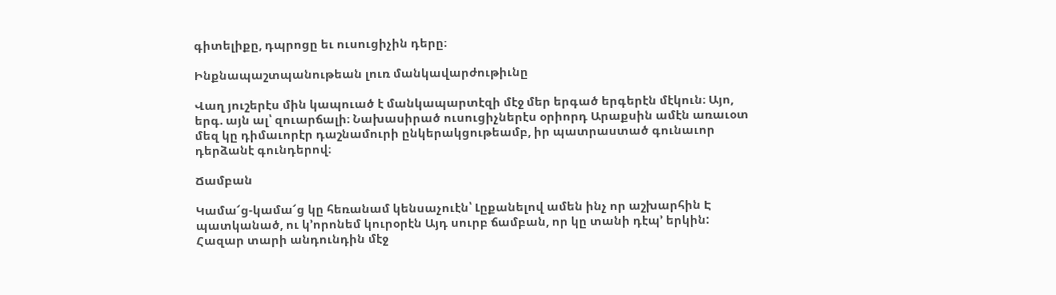գիտելիքը, դպրոցը եւ ուսուցիչին դերը։

Ինքնապաշտպանութեան լուռ մանկավարժութիւնը

Վաղ յուշերէս մին կապուած է մանկապարտէզի մէջ մեր երգած երգերէն մէկուն։ Այո, երգ. այն ալ՝ զուարճալի։ Նախասիրած ուսուցիչներէս օրիորդ Արաքսին ամէն առաւօտ մեզ կը դիմաւորէր դաշնամուրի ընկերակցութեամբ, իր պատրաստած գունաւոր դերձանէ գունդերով։

Ճամբան

Կամա՜ց-կամա՜ց կը հեռանամ կենսաչուէն՝ Լըքանելով ամեն ինչ որ աշխարհին Է պատկանած, ու կ՚որոնեմ կուրօրէն Այդ սուրբ ճամբան, որ կը տանի դէպ՚ երկին: Հազար տարի անդունդին մէջ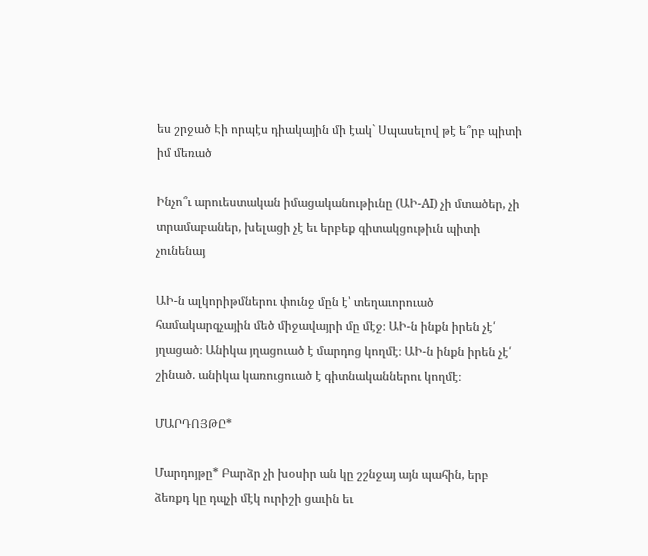ես շրջած Էի որպէս դիակային մի էակ` Սպասելով թէ ե՞րբ պիտի իմ մեռած

Ինչո՞ւ արուեստական իմացականութիւնը (ԱԻ-AI) չի մտածեր, չի տրամաբաներ, խելացի չէ եւ երբեք գիտակցութիւն պիտի չունենայ

ԱԻ-ն ալկորիթմներու փունջ մըն է՝ տեղաւորուած համակարգչային մեծ միջավայրի մը մէջ։ ԱԻ-ն ինքն իրեն չէ՛ յղացած։ Անիկա յղացուած է մարդոց կողմէ։ ԱԻ-ն ինքն իրեն չէ՛ շինած. անիկա կառուցուած է գիտնականներու կողմէ։

ՄԱՐԴՈՅԹԸ*

Մարդոյթը* Բարձր չի խօսիր ան կը շշնջայ այն պահին, երբ ձեռքդ կը դպչի մէկ ուրիշի ցաւին եւ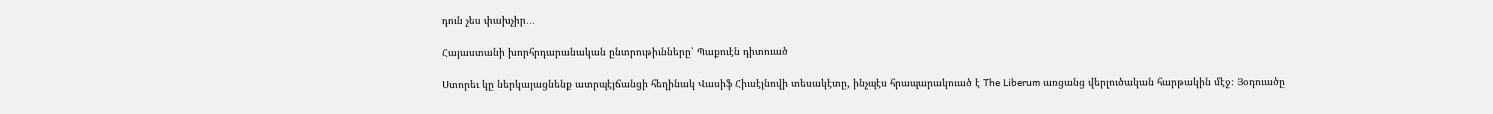դուն չես փախչիր․․․

Հայաստանի խորհրդարանական ընտրութիւնները՝ Պաքուէն դիտուած

Ստորեւ կը ներկայացնենք ատրպէյճանցի հեղինակ Վասիֆ Հիւսէյնովի տեսակէտը, ինչպէս հրապարակուած է The Liberum առցանց վերլուծական հարթակին մէջ։ Յօդուածը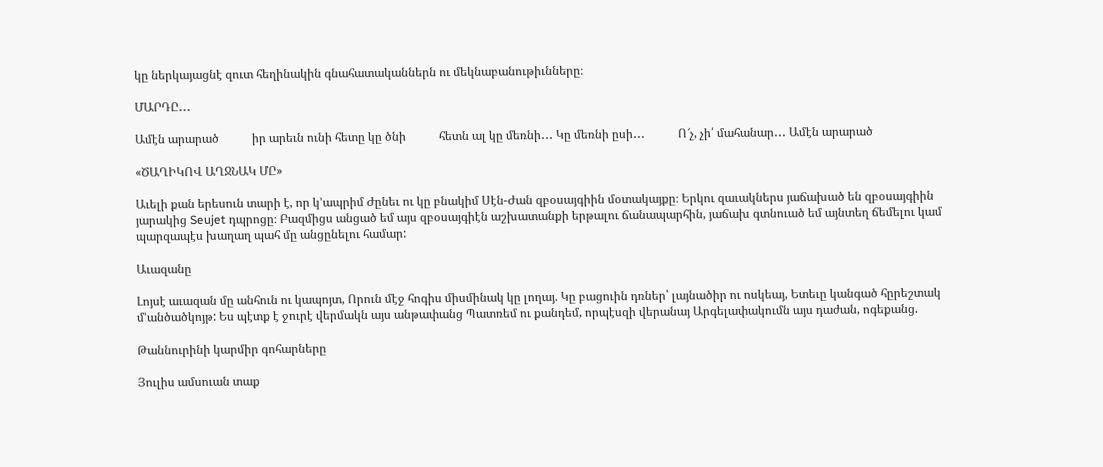կը ներկայացնէ զուտ հեղինակին գնահատականներն ու մեկնաբանութիւնները։

ՄԱՐԴԸ․․․

Ամէն արարած           իր արեւն ունի հետը կը ծնի           հետն ալ կը մեռնի․․․ Կը մեռնի ըսի․․․           Ո՜չ, չի՛ մահանար․․․ Ամէն արարած

«ԾԱՂԻԿՈՎ ԱՂՋՆԱԿ ՄԸ»

Աւելի քան երեսուն տարի է, որ կ’ապրիմ Ժընեւ ու կը բնակիմ Սէն-Ժան զբօսայգիին մօտակայքը։ Երկու զաւակներս յաճախած են զբօսայգիին յարակից Seujet դպրոցը։ Բազմիցս անցած եմ այս զբօսայգիէն աշխատանքի երթալու ճանապարհին, յաճախ գտնուած եմ այնտեղ ճեմելու կամ պարզապէս խաղաղ պահ մը անցընելու համար:

Աւազանը

Լոյսէ աւազան մը անհուն ու կապոյտ, Որուն մէջ հոգիս միսմինակ կը լողայ. Կը բացուին դռներ՝ լայնածիր ու ոսկեայ, Ետեւը կանգած հըրեշտակ մ՚անծածկոյթ: Ես պէտք է ջուրէ վերմակն այս անթափանց Պատռեմ ու քանդեմ, որպէսզի վերանայ Արգելափակումն այս դաժան, ոգեքանց.

Թաննուրինի կարմիր գոհարները

Յուլիս ամսուան տաք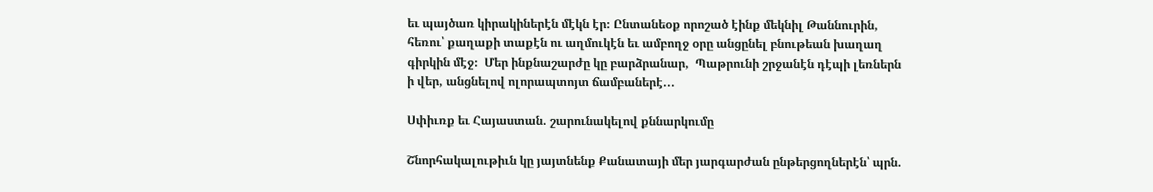եւ պայծառ կիրակիներէն մէկն էր։ Ընտանեօք որոշած էինք մեկնիլ Թաննուրին, հեռու՝ քաղաքի տաքէն ու աղմուկէն եւ ամբողջ օրը անցընել բնութեան խաղաղ գիրկին մէջ։  Մեր ինքնաշարժը կը բարձրանար,  Պաթրունի շրջանէն դէպի լեռներն ի վեր, անցնելով ոլորապտոյտ ճամբաներէ...

Սփիւռք եւ Հայաստան. շարունակելով քննարկումը

Շնորհակալութիւն կը յայտնենք Քանատայի մեր յարգարժան ընթերցողներէն՝ պրն.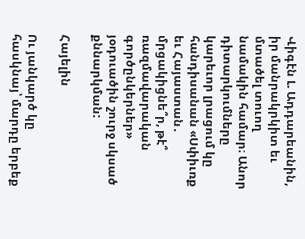Վիգէն Լ. Ադդարեանին, իր մանրակրկիտ եւ մտածել տուող նամակին համար։ Անոր դիտարկումները կարեւոր լրացում կը հանդիսանան «Սփիւռք եւ Հայաստան․ մրցակիցնե՞ր, թէ՞ ռազմավարական գործընկերներ» յօդուածին շուրջ սկսած քննարկման:

Հայելին

Ու յանկարծ կը հասկնայ՝ մարդը երբեք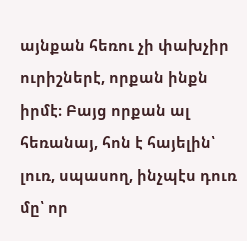այնքան հեռու չի փախչիր ուրիշներէ, որքան ինքն իրմէ։ Բայց որքան ալ հեռանայ, հոն է հայելին՝ լուռ, սպասող, ինչպէս դուռ մը՝ որ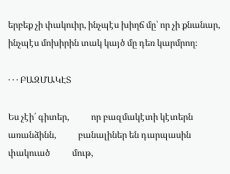երբեք չի փակուիր, ինչպէս խիղճ մը՝ որ չի քնանար, ինչպէս մոխիրին տակ կայծ մը դեռ կարմրող։

․ ․ ․ ԲԱԶՄԱԿԷՏ

Ես չէի՛ գիտեր,           որ բազմակէտի կէտերն առանձինն,           բանալիներ են դարպասին փակուած           մութ,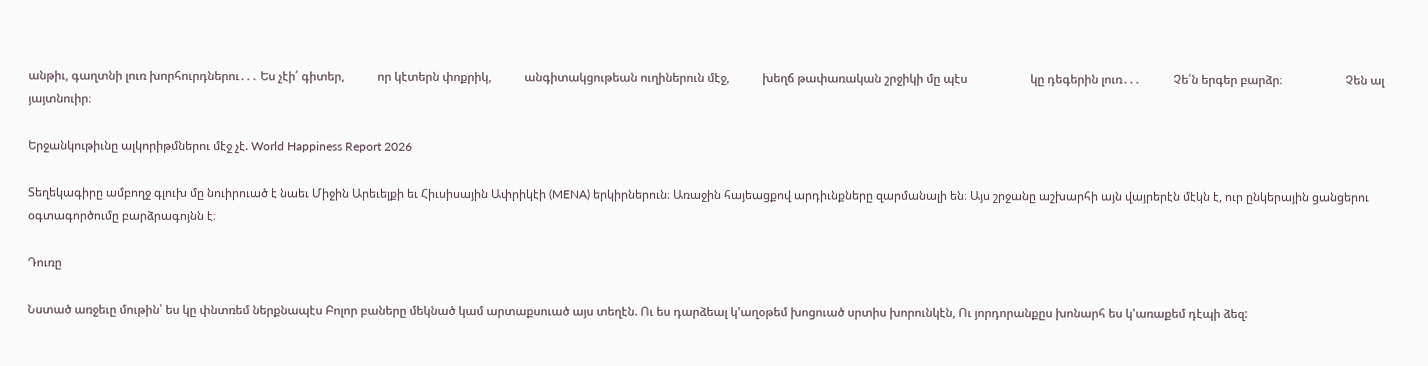անթիւ, գաղտնի լուռ խորհուրդներու․․․ Ես չէի՛ գիտեր,           որ կէտերն փոքրիկ,           անգիտակցութեան ուղիներուն մէջ,           խեղճ թափառական շրջիկի մը պէս                     կը դեգերին լուռ․․․           Չե՛ն երգեր բարձր։                     Չեն ալ յայտնուիր։

Երջանկութիւնը ալկորիթմներու մէջ չէ. World Happiness Report 2026

Տեղեկագիրը ամբողջ գլուխ մը նուիրուած է նաեւ Միջին Արեւելքի եւ Հիւսիսային Ափրիկէի (MENA) երկիրներուն։ Առաջին հայեացքով արդիւնքները զարմանալի են։ Այս շրջանը աշխարհի այն վայրերէն մէկն է, ուր ընկերային ցանցերու օգտագործումը բարձրագոյնն է։

Դուռը

Նստած առջեւը մութին՝ ես կը փնտռեմ ներքնապէս Բոլոր բաները մեկնած կամ արտաքսուած այս տեղէն. Ու ես դարձեալ կ'աղօթեմ խոցուած սրտիս խորունկէն, Ու յորդորանքըս խոնարհ ես կ'առաքեմ դէպի ձեզ: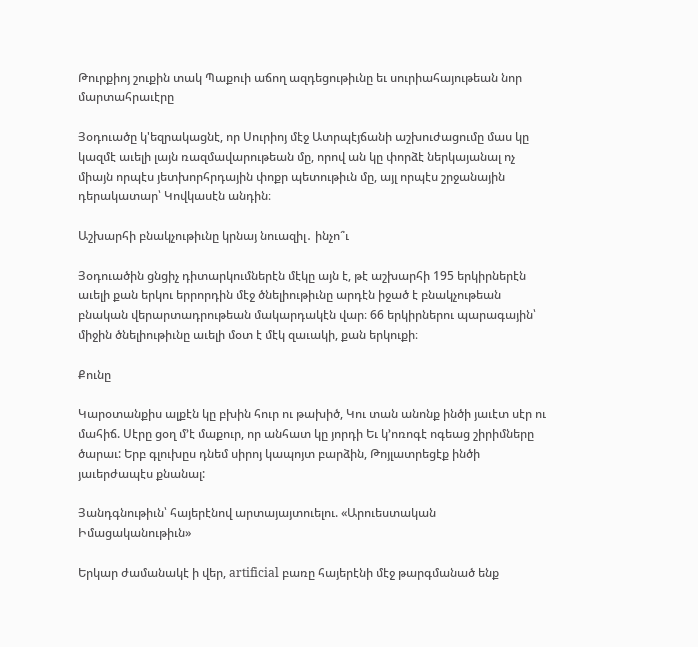Թուրքիոյ շուքին տակ Պաքուի աճող ազդեցութիւնը եւ սուրիահայութեան նոր մարտահրաւէրը

Յօդուածը կ'եզրակացնէ, որ Սուրիոյ մէջ Ատրպէյճանի աշխուժացումը մաս կը կազմէ աւելի լայն ռազմավարութեան մը, որով ան կը փորձէ ներկայանալ ոչ միայն որպէս յետխորհրդային փոքր պետութիւն մը, այլ որպէս շրջանային դերակատար՝ Կովկասէն անդին։

Աշխարհի բնակչութիւնը կրնայ նուազիլ․ ինչո՞ւ

Յօդուածին ցնցիչ դիտարկումներէն մէկը այն է, թէ աշխարհի 195 երկիրներէն աւելի քան երկու երրորդին մէջ ծնելիութիւնը արդէն իջած է բնակչութեան բնական վերարտադրութեան մակարդակէն վար։ 66 երկիրներու պարագային՝ միջին ծնելիութիւնը աւելի մօտ է մէկ զաւակի, քան երկուքի։

Քունը

Կարօտանքիս ալքէն կը բխին հուր ու թախիծ, Կու տան անոնք ինծի յաւէտ սէր ու մահիճ. Սէրը ցօղ մ՚է մաքուր, որ անհատ կը յորդի Եւ կ՚ոռոգէ ոգեաց շիրիմները ծարաւ: Երբ գլուխըս դնեմ սիրոյ կապոյտ բարձին, Թոյլատրեցէք ինծի յաւերժապէս քնանալ:

Յանդգնութիւն՝ հայերէնով արտայայտուելու. «Արուեստական Իմացականութիւն»

Երկար ժամանակէ ի վեր, artificial բառը հայերէնի մէջ թարգմանած ենք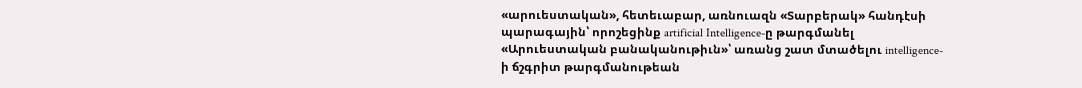«արուեստական», հետեւաբար, առնուազն «Տարբերակ» հանդէսի պարագային՝ որոշեցինք artificial Intelligence-ը թարգմանել «Արուեստական բանականութիւն»՝ առանց շատ մտածելու intelligence-ի ճշգրիտ թարգմանութեան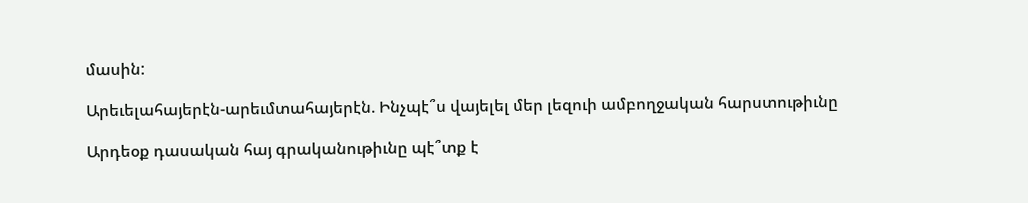մասին:

Արեւելահայերէն-արեւմտահայերէն. Ինչպէ՞ս վայելել մեր լեզուի ամբողջական հարստութիւնը

Արդեօք դասական հայ գրականութիւնը պէ՞տք է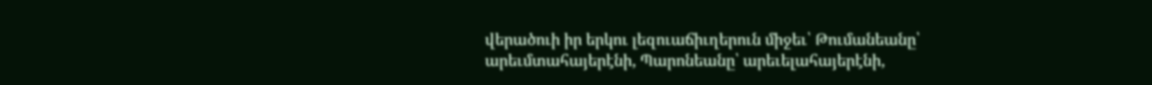վերածուի իր երկու լեզուաճիւղերուն միջեւ՝ Թումանեանը՝ արեւմտահայերէնի, Պարոնեանը՝ արեւելահայերէնի,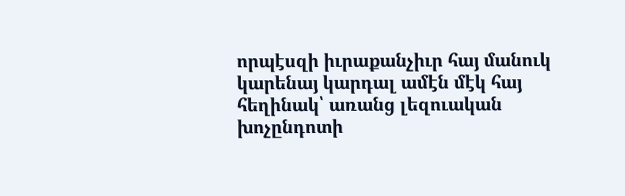որպէսզի իւրաքանչիւր հայ մանուկ կարենայ կարդալ ամէն մէկ հայ հեղինակ՝ առանց լեզուական խոչընդոտի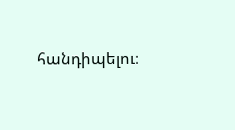հանդիպելու։